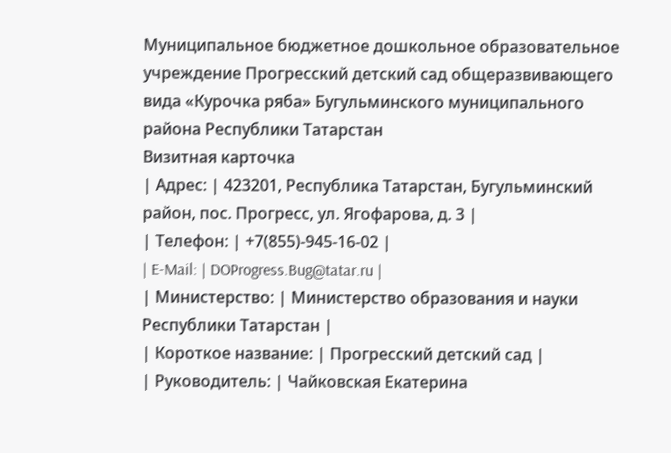Муниципальное бюджетное дошкольное образовательное учреждение Прогресский детский сад общеразвивающего вида «Курочка ряба» Бугульминского муниципального района Республики Татарстан
Визитная карточка
| Адрес: | 423201, Республика Татарстан, Бугульминский район, пос. Прогресс, ул. Ягофарова, д. 3 |
| Телефон: | +7(855)-945-16-02 |
| E-Mail: | DOProgress.Bug@tatar.ru |
| Министерство: | Министерство образования и науки Республики Татарстан |
| Короткое название: | Прогресский детский сад |
| Руководитель: | Чайковская Екатерина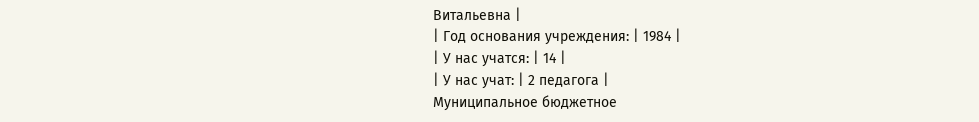Витальевна |
| Год основания учреждения: | 1984 |
| У нас учатся: | 14 |
| У нас учат: | 2 педагога |
Муниципальное бюджетное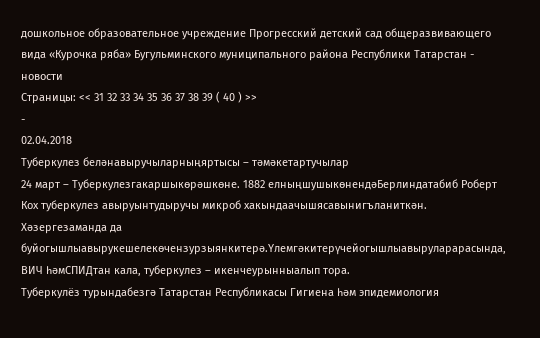дошкольное образовательное учреждение Прогресский детский сад общеразвивающего вида «Курочка ряба» Бугульминского муниципального района Республики Татарстан - новости
Страницы: << 31 32 33 34 35 36 37 38 39 ( 40 ) >>
-
02.04.2018
Туберкулез беләнавыручыларныңяртысы – тәмәкетартучылар
24 март – Туберкулезгакаршыкөрәшкөне. 1882 елныңшушыкөнендәБерлиндатабиб Роберт Кох туберкулез авыруынтудыручы микроб хакындаачышясавынигъланиткән. Хәзергезаманда да буйогышлыавырукешелекөчензурзыянкитерә.Үлемгәкитерүчейогышлыавыруларарасында, ВИЧ һәмСПИДтан кала, туберкулез – икенчеурынныалып тора.
Туберкулёз турындабезгә Татарстан Республикасы Гигиена һәм эпидемиология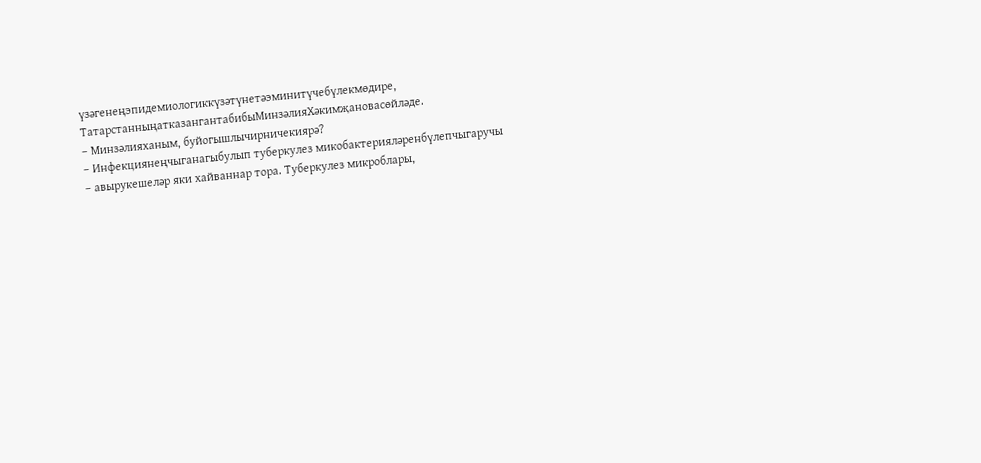үзәгенеңэпидемиологиккүзәтүнетәэминитүчебүлекмөдире, ТатарстанныңатказангантабибыМинзәлияХәкимҗановасөйләде.
– Минзәлияханым, буйогышлычирничекиярә?
– Инфекциянеңчыганагыбулып туберкулез микобактерияләренбүлепчыгаручы – авырукешеләр яки хайваннар тора. Туберкулез микроблары,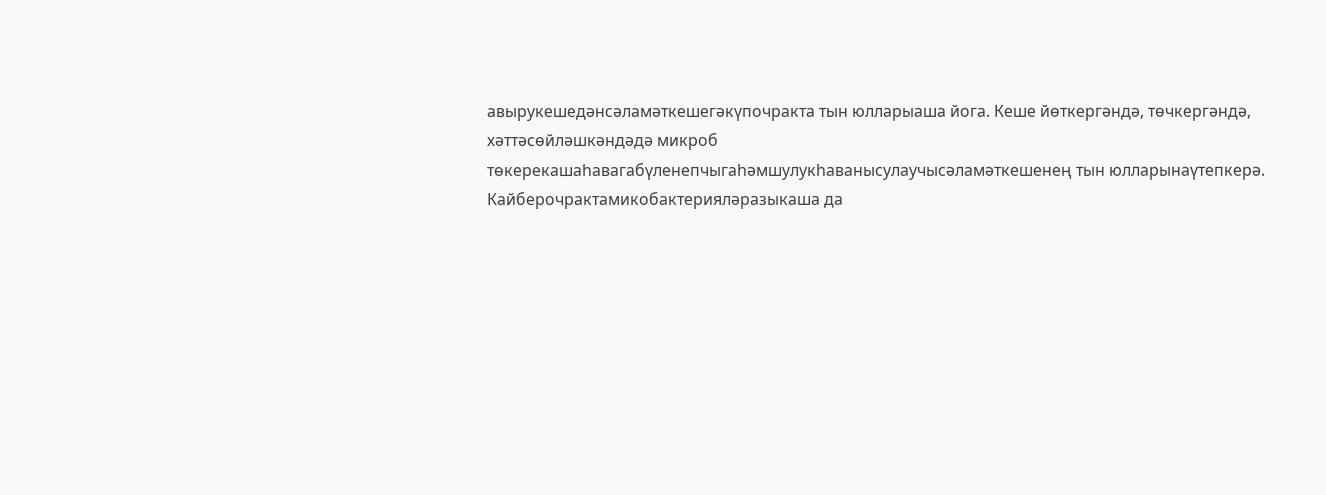авырукешедәнсәламәткешегәкүпочракта тын юлларыаша йога. Кеше йөткергәндә, төчкергәндә, хәттәсөйләшкәндәдә микроб төкерекашаһавагабүленепчыгаһәмшулукһаванысулаучысәламәткешенең тын юлларынаүтепкерә. Кайберочрактамикобактерияләразыкаша да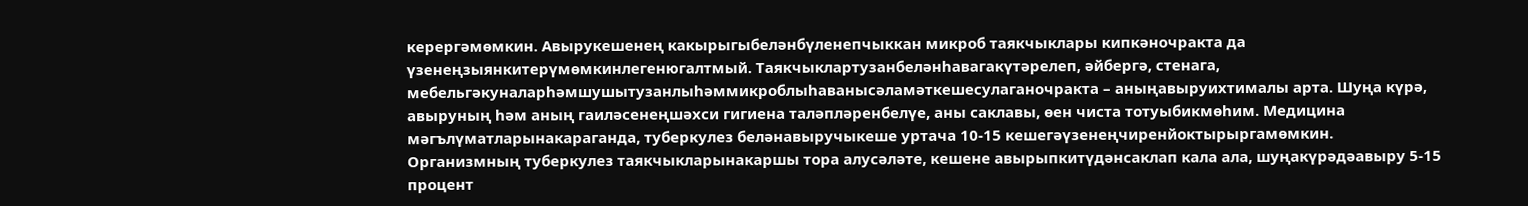керергәмөмкин. Авырукешенең какырыгыбеләнбүленепчыккан микроб таякчыклары кипкәночракта да үзенеңзыянкитерүмөмкинлегенюгалтмый. Таякчыклартузанбеләнһавагакүтәрелеп, әйбергә, стенага, мебельгәкуналарһәмшушытузанлыһәммикроблыһаванысәламәткешесулаганочракта – аныңавыруихтималы арта. Шуңа күрә, авыруның һәм аның гаиләсенеңшәхси гигиена таләпләренбелүе, аны саклавы, өен чиста тотуыбикмөһим. Медицина мәгълүматларынакараганда, туберкулез беләнавыручыкеше уртача 10-15 кешегәүзенеңчиренйоктырыргамөмкин. Организмның туберкулез таякчыкларынакаршы тора алусәләте, кешене авырыпкитүдәнсаклап кала ала, шуңакүрәдәавыру 5-15 процент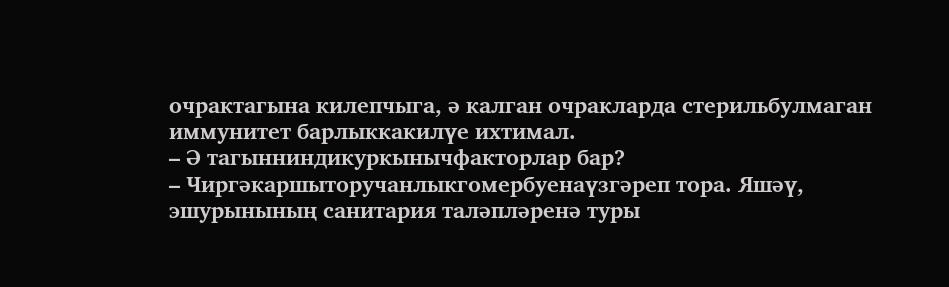очрактагына килепчыга, ә калган очракларда стерильбулмаган иммунитет барлыккакилүе ихтимал.
– Ә тагынниндикуркынычфакторлар бар?
– Чиргәкаршыторучанлыкгомербуенаүзгәреп тора. Яшәү, эшурынының санитария таләпләренә туры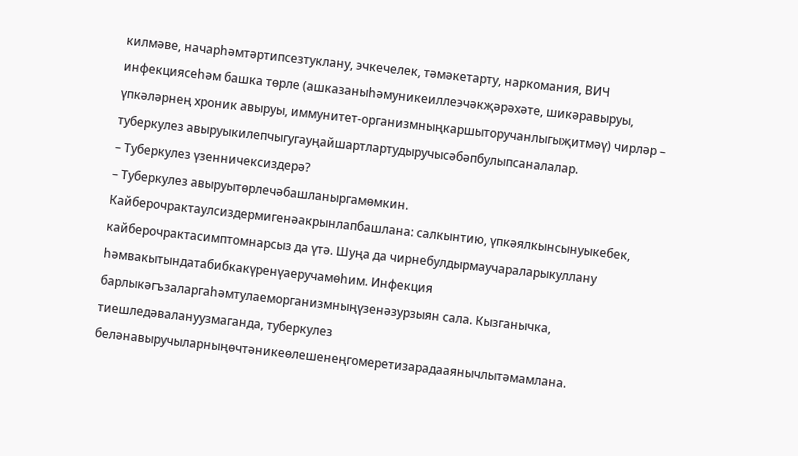килмәве, начарһәмтәртипсезтуклану, эчкечелек, тәмәкетарту, наркомания, ВИЧ инфекциясеһәм башка төрле (ашказаныһәмуникеиллеэчәкҗәрәхәте, шикәравыруы, үпкәләрнең хроник авыруы, иммунитет-организмныңкаршыторучанлыгыҗитмәү) чирләр – туберкулез авыруыкилепчыгугауңайшартлартудыручысәбәпбулыпсаналалар.
– Туберкулез үзенничексиздерә?
– Туберкулез авыруытөрлечәбашланыргамөмкин. Кайберочрактаулсиздермигенәакрынлапбашлана: салкынтию, үпкәялкынсынуыкебек, кайберочрактасимптомнарсыз да үтә. Шуңа да чирнебулдырмаучараларыкуллану һәмвакытындатабибкакүренүаеручамөһим. Инфекция барлыкәгъзаларгаһәмтулаеморганизмныңүзенәзурзыян сала. Кызганычка, тиешледәвалануузмаганда, туберкулез беләнавыручыларныңөчтәникеөлешенеңгомеретизарадааянычлытәмамлана.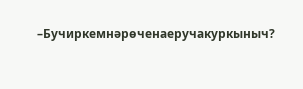–Бучиркемнәрөченаеручакуркыныч?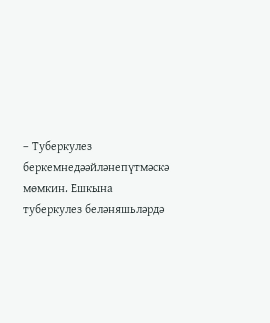– Туберкулез беркемнедәәйләнепүтмәскә мөмкин. Ешкына туберкулез беләняшьләрдә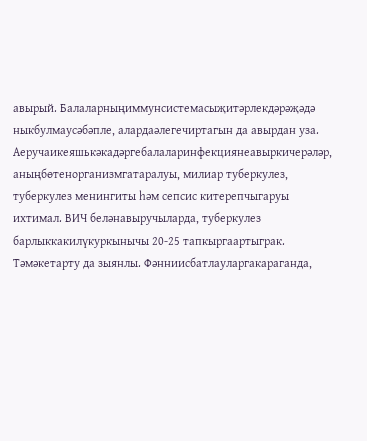авырый. Балаларныңиммунсистемасыҗитәрлекдәрәҗәдә ныкбулмаусәбәпле, алардаәлегечиртагын да авырдан уза. Аеручаикеяшькәкадәргебалаларинфекциянеавыркичерәләр, аныңбөтенорганизмгатаралуы, милиар туберкулез, туберкулез менингиты һәм сепсис китерепчыгаруы ихтимал. ВИЧ беләнавыручыларда, туберкулез барлыккакилүкуркынычы 20-25 тапкыргаартыграк. Тәмәкетарту да зыянлы. Фәнниисбатлауларгакараганда,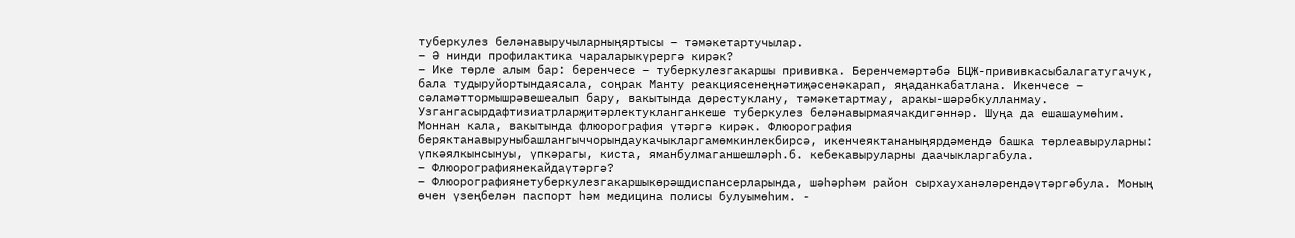туберкулез беләнавыручыларныңяртысы – тәмәкетартучылар.
– Ә нинди профилактика чараларыкүрергә кирәк?
– Ике төрле алым бар: беренчесе – туберкулезгакаршы прививка. Беренчемәртәбә БЦЖ-прививкасыбалагатугачук, бала тудыруйортындаясала, соңрак Манту реакциясенеңнәтиҗәсенәкарап, яңаданкабатлана. Икенчесе – сәламәттормышрәвешеалып бару, вакытында дөрестуклану, тәмәкетартмау, аракы-шәрәбкулланмау. Узгангасырдафтизиатрларҗитәрлектукланганкеше туберкулез беләнавырмаячакдигәннәр. Шуңа да ешашаумөһим. Моннан кала, вакытында флюорография үтәргә кирәк. Флюорография беряктанавыруныбашлангыччорындаукачыкларгамөмкинлекбирсә, икенчеяктананыңярдәмендә башка төрлеавыруларны: үпкәялкынсынуы, үпкәрагы, киста, яманбулмаганшешләрһ.б. кебекавыруларны даачыкларгабула.
– Флюорографиянекайдаүтәргә?
– Флюорографиянетуберкулезгакаршыкөрәшдиспансерларында, шәһәрһәм район сырхауханәләрендәүтәргәбула. Моның өчен үзеңбелән паспорт һәм медицина полисы булуымөһим. -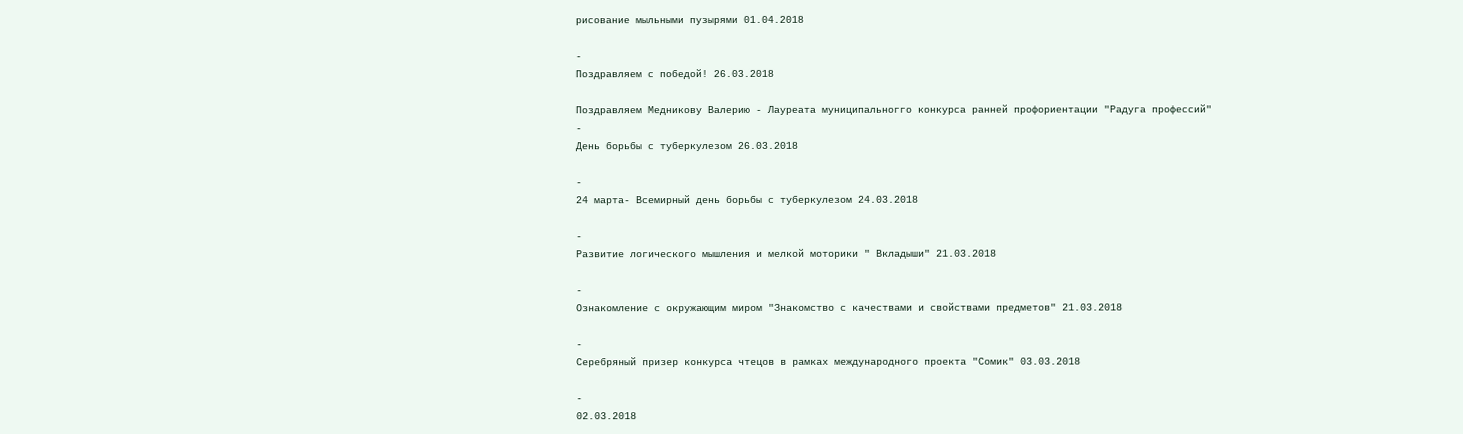рисование мыльными пузырями 01.04.2018

-
Поздравляем с победой! 26.03.2018

Поздравляем Медникову Валерию - Лауреата муниципальногго конкурса ранней профориентации "Радуга профессий"
-
День борьбы с туберкулезом 26.03.2018

-
24 марта- Всемирный день борьбы с туберкулезом 24.03.2018

-
Развитие логического мышления и мелкой моторики " Вкладыши" 21.03.2018

-
Ознакомление с окружающим миром "Знакомство с качествами и свойствами предметов" 21.03.2018

-
Серебряный призер конкурса чтецов в рамках международного проекта "Сомик" 03.03.2018

-
02.03.2018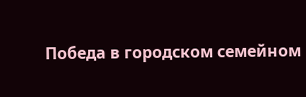Победа в городском семейном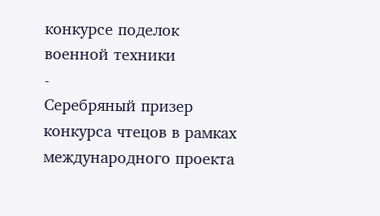конкурсе поделок военной техники
-
Серебряный призер конкурса чтецов в рамках международного проекта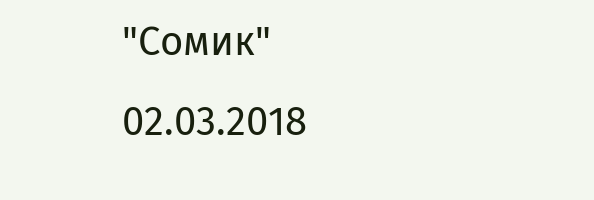"Сомик" 02.03.2018